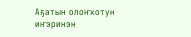Аҕатын олоҥхотун иҥэринэн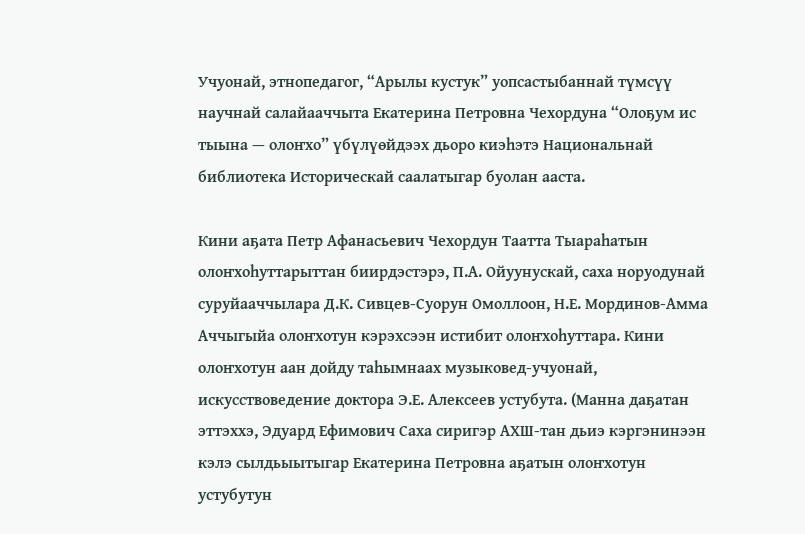Учуонай, этнопедагог, “Арылы кустук” уопсастыбаннай түмсүү научнай салайааччыта Екатерина Петровна Чехордуна “Олоҕум ис тыына — олоҥхо” үбүлүөйдээх дьоро киэһэтэ Национальнай библиотека Историческай саалатыгар буолан ааста.

Кини аҕата Петр Афанасьевич Чехордун Таатта Тыараһатын олоҥхоһуттарыттан биирдэстэрэ, П.А. Ойуунускай, саха норуодунай суруйааччылара Д.К. Сивцев-Суорун Омоллоон, Н.Е. Мординов-Амма Аччыгыйа олоҥхотун кэрэхсээн истибит олоҥхоһуттара. Кини олоҥхотун аан дойду таһымнаах музыковед-учуонай, искусствоведение доктора Э.Е. Алексеев устубута. (Манна даҕатан эттэххэ, Эдуард Ефимович Саха сиригэр АХШ-тан дьиэ кэргэнинээн кэлэ сылдьыытыгар Екатерина Петровна аҕатын олоҥхотун устубутун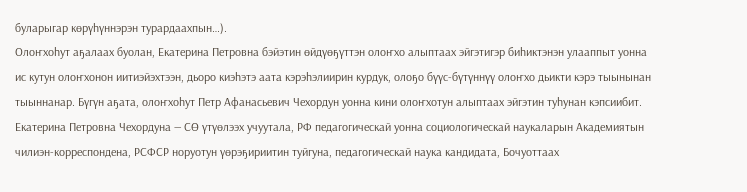буларыгар көрүһүннэрэн турардаахпын…).
Олоҥхоһут аҕалаах буолан, Екатерина Петровна бэйэтин өйдүөҕүттэн олоҥхо алыптаах эйгэтигэр биһиктэнэн улааппыт уонна ис кутун олоҥхонон иитиэйэхтээн, дьоро киэһэтэ аата кэрэһэлиирин курдук, олоҕо бүүс-бүтүннүү олоҥхо дьикти кэрэ тыынынан тыыннанар. Бүгүн аҕата, олоҥхоһут Петр Афанасьевич Чехордун уонна кини олоҥхотун алыптаах эйгэтин туһунан кэпсиибит.
Екатерина Петровна Чехордуна — СӨ үтүөлээх учуутала, РФ педагогическай уонна социологическай наукаларын Академиятын чилиэн-корреспондена, РСФСР норуотун үөрэҕириитин туйгуна, педагогическай наука кандидата, Бочуоттаах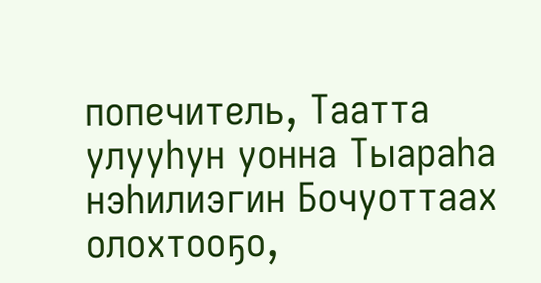попечитель, Таатта улууһун уонна Тыараһа нэһилиэгин Бочуоттаах олохтооҕо,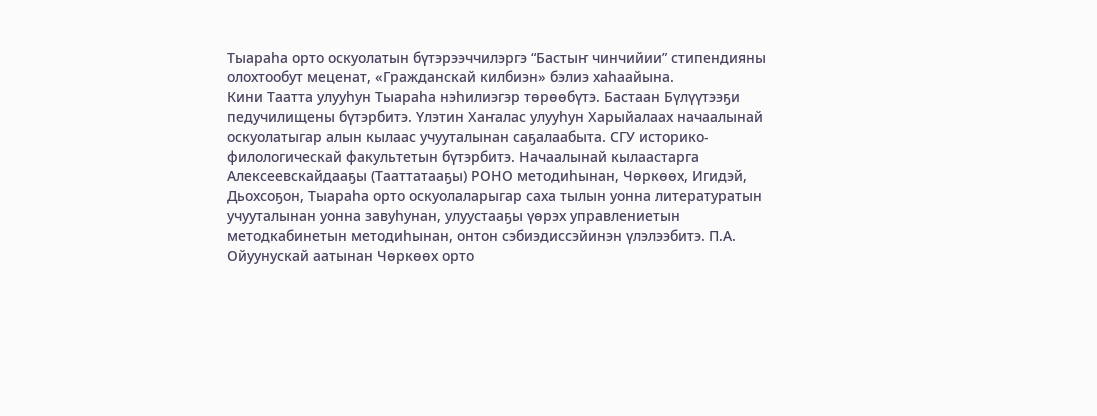Тыараһа орто оскуолатын бүтэрээччилэргэ “Бастыҥ чинчийии” стипендияны олохтообут меценат, «Гражданскай килбиэн» бэлиэ хаһаайына.
Кини Таатта улууһун Тыараһа нэһилиэгэр төрөөбүтэ. Бастаан Бүлүүтээҕи педучилищены бүтэрбитэ. Үлэтин Хаҥалас улууһун Харыйалаах начаалынай оскуолатыгар алын кылаас учууталынан саҕалаабыта. СГУ историко-филологическай факультетын бүтэрбитэ. Начаалынай кылаастарга Алексеевскайдааҕы (Тааттатааҕы) РОНО методиһынан, Чөркөөх, Игидэй, Дьохсоҕон, Тыараһа орто оскуолаларыгар саха тылын уонна литературатын учууталынан уонна завуһунан, улуустааҕы үөрэх управлениетын методкабинетын методиһынан, онтон сэбиэдиссэйинэн үлэлээбитэ. П.А. Ойуунускай аатынан Чөркөөх орто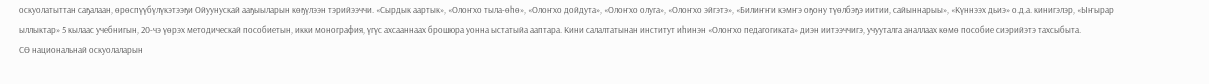оскуолатыттан саҕалаан, өрөспүүбүлүкэтээҕи Ойуунускай ааҕыыларын көҕүлээн тэрийээччи. «Сырдык аартык», «Олоҥхо тыла-өhө», «Олоҥхо дойдута», «Олоҥхо олуга», «Олоҥхо эйгэтэ», «Билиҥҥи кэмҥэ оҕону түөлбэҕэ иитии, сайыннарыы», «Күннээх дьиэ» о.д.а. кинигэлэр, «Ыҥырар ыллыктар» 5 кылаас учебнигын, 20-чэ үөрэх методическай пособиетын, икки монография, үгүс ахсааннаах брошюра уонна ыстатыйа ааптара. Кини салалтатынан институт иһинэн «Олоҥхо педагогиката» диэн иитээччигэ, учууталга аналлаах көмө пособие сиэрийэтэ тахсыбыта.
СӨ национальнай оскуолаларын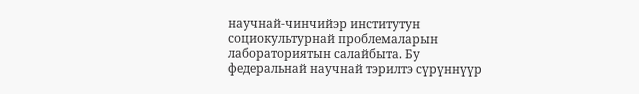научнай-чинчийэр институтун социокультурнай проблемаларын лабораториятын салайбыта. Бу федеральнай научнай тэрилтэ сүрүннүүр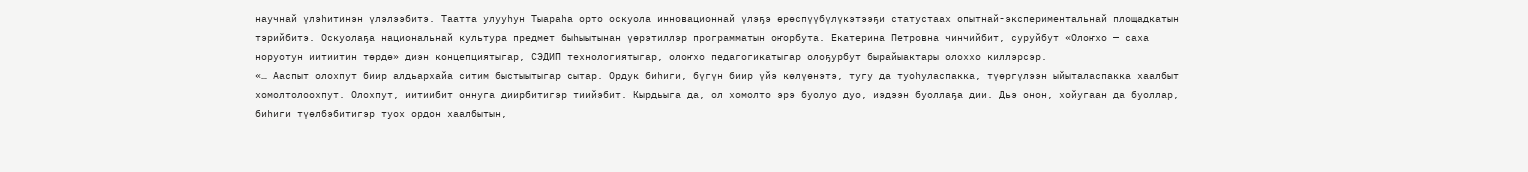научнай үлэһитинэн үлэлээбитэ. Таатта улууһун Тыараһа орто оскуола инновационнай үлэҕэ өрөспүүбүлүкэтээҕи статустаах опытнай-экспериментальнай площадкатын тэрийбитэ. Оскуолаҕа национальнай культура предмет быһыытынан үөрэтиллэр программатын оҥорбута. Екатерина Петровна чинчийбит, суруйбут «Олоҥхо — саха норуотун иитиитин төрдө» диэн концепциятыгар, СЭДИП технологиятыгар, олоҥхо педагогикатыгар олоҕурбут бырайыактары олоххо киллэрсэр.
«… Ааспыт олохпут биир алдьархайа ситим быстыытыгар сытар. Ордук биһиги, бүгүн биир үйэ көлүөнэтэ, тугу да туоһуласпакка, түөргүлээн ыйыталаспакка хаалбыт хомолтолоохпут. Олохпут, иитиибит оннуга диирбитигэр тиийэбит. Кырдьыга да, ол хомолто эрэ буолуо дуо, иэдээн буоллаҕа дии. Дьэ онон, хойугаан да буоллар, биһиги түөлбэбитигэр туох ордон хаалбытын,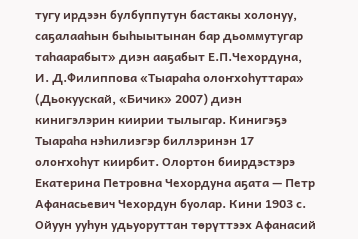тугу ирдээн булбуппутун бастакы холонуу, саҕалааһын быһыытынан бар дьоммутугар таһаарабыт» диэн ааҕабыт Е.П.Чехордуна, И. Д.Филиппова «Тыараһа олоҥхоһуттара» (Дьокуускай, «Бичик» 2007) диэн кинигэлэрин киирии тылыгар. Кинигэҕэ Тыараһа нэһилиэгэр биллэринэн 17 олоҥхоһут киирбит. Олортон биирдэстэрэ Екатерина Петровна Чехордуна аҕата — Петр Афанасьевич Чехордун буолар. Кини 1903 с. Ойуун ууһун удьуоруттан төрүттээх Афанасий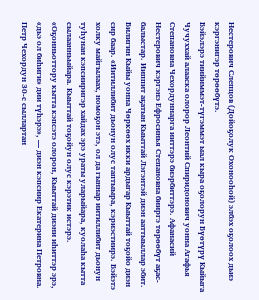Нестерович Слепцов (Дойоҕолук Охонооһой) элбэх оҕолоох дьиэ кэргэнигэр төрөөбүтэ.
Бэйэлэрэ тиийиммэт-түгэммэт ыал кыра оҕолорун Бүөтүрү Кыйыга Чучуххай алааска олорор Леонтий Спиридонович уонна Агафья Степановна Чехордуннарга ииттэрэ биэрбиттэрэ. Афанасий Нестерович кэргэнэ Ефросинья Степановна бииргэ төрөөбүт аҕас-балыстар. Ииппит аҕатын Кыыттай Лэгэнтэй диэн ааттыыллар эбит. Билигин Кыйы уонна Чөркөөх икки ардыгар Кыыттай тоҕойо диэн сир баар. «Иитиллибит дьонун олус таптыыра, кэриэстиирэ. Бэйэтэ холку майгылаах, номоҕон этэ, ол да гыннар иитиллибит дьонун туһунан кэпсииригэр хайдах эрэ ураты уларыйара, куолаһа кытта сылаанньыйара. Кыыттай тоҕойун олус кэрэтик истэрэ. «Оҕонньоттору кытта кэпсэтэ олорон, Кыыттай диэни иһиттэр эрэ, «дьэ ол биһиги» дии түһэрэ», — диэн кэпсиир Екатерина Петровна.
Петр Чехордун 30-с сыллартан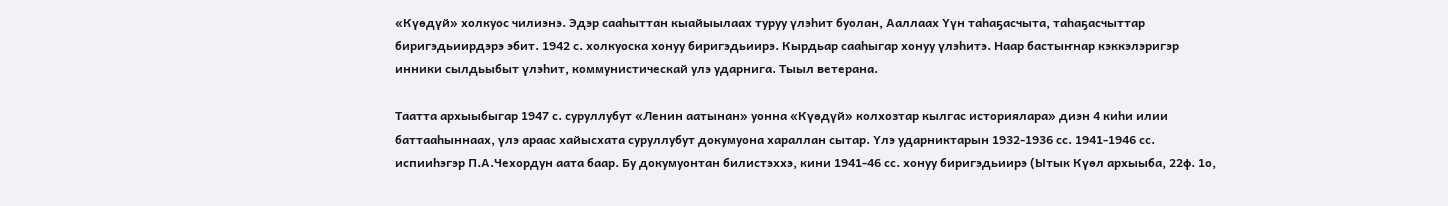«Күөдүй» холкуос чилиэнэ. Эдэр сааһыттан кыайыылаах туруу үлэһит буолан, Ааллаах Үүн таһаҕасчыта, таһаҕасчыттар биригэдьиирдэрэ эбит. 1942 с. холкуоска хонуу биригэдьиирэ. Кырдьар сааһыгар хонуу үлэһитэ. Наар бастыҥнар кэккэлэригэр инники сылдьыбыт үлэһит, коммунистическай улэ ударнига. Тыыл ветерана.

Таатта архыыбыгар 1947 с. суруллубут «Ленин аатынан» уонна «Күөдүй» колхозтар кылгас историялара» диэн 4 киһи илии баттааһыннаах, үлэ араас хайысхата суруллубут докумуона хараллан сытар. Үлэ ударниктарын 1932-1936 сс. 1941-1946 сс. испииһэгэр П.А.Чехордун аата баар. Бу докумуонтан билистэххэ, кини 1941-46 сс. хонуу биригэдьиирэ (Ытык Күөл архыыба, 22ф. 1о,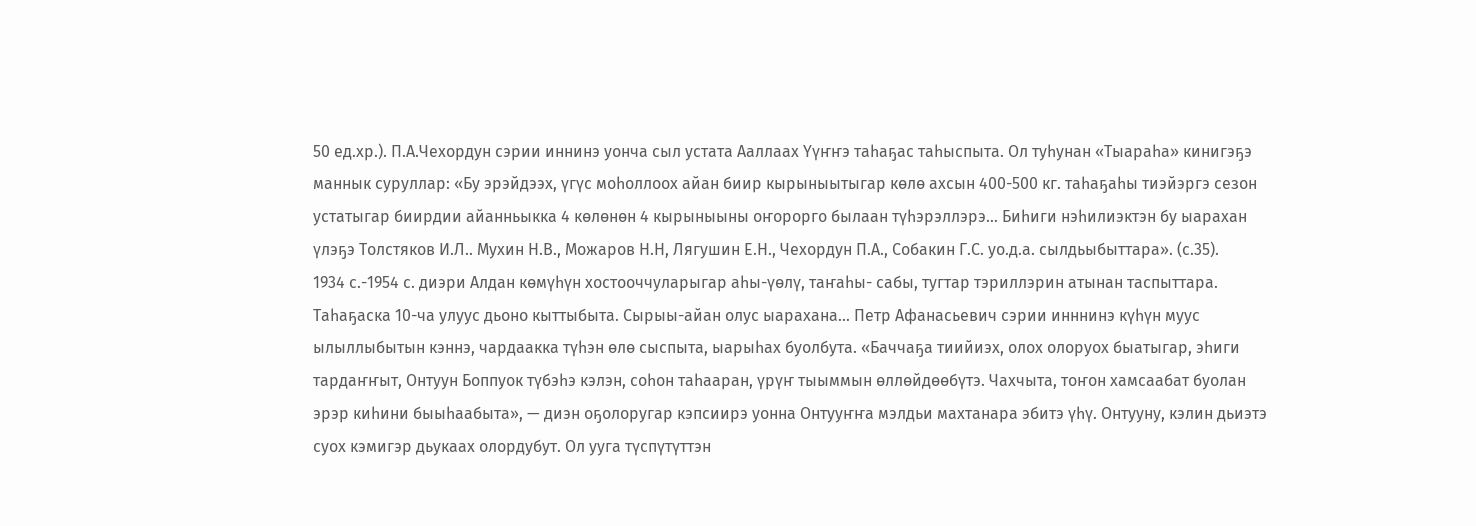50 ед.хр.). П.А.Чехордун сэрии иннинэ уонча сыл устата Ааллаах Үүҥҥэ таһаҕас таһыспыта. Ол туһунан «Тыараһа» кинигэҕэ маннык суруллар: «Бу эрэйдээх, үгүс моһоллоох айан биир кырыныытыгар көлө ахсын 400-500 кг. таһаҕаһы тиэйэргэ сезон устатыгар биирдии айанньыкка 4 көлөнөн 4 кырыныыны оҥорорго былаан түһэрэллэрэ… Биһиги нэһилиэктэн бу ыарахан үлэҕэ Толстяков И.Л.. Мухин Н.В., Можаров Н.Н, Лягушин Е.Н., Чехордун П.А., Собакин Г.С. уо.д.а. сылдьыбыттара». (с.35).
1934 с.-1954 с. диэри Алдан көмүһүн хостооччуларыгар аһы-үөлү, таҥаһы- сабы, тугтар тэриллэрин атынан таспыттара. Таһаҕаска 10-ча улуус дьоно кыттыбыта. Сырыы-айан олус ыарахана… Петр Афанасьевич сэрии инннинэ күһүн муус ылыллыбытын кэннэ, чардаакка түһэн өлө сыспыта, ыарыһах буолбута. «Баччаҕа тиийиэх, олох олоруох быатыгар, эһиги тардаҥҥыт, Онтуун Боппуок түбэһэ кэлэн, соһон таһааран, үрүҥ тыыммын өллөйдөөбүтэ. Чахчыта, тоҥон хамсаабат буолан эрэр киһини быыһаабыта», — диэн оҕолоругар кэпсиирэ уонна Онтууҥҥа мэлдьи махтанара эбитэ үһү. Онтууну, кэлин дьиэтэ суох кэмигэр дьукаах олордубут. Ол ууга түспүтүттэн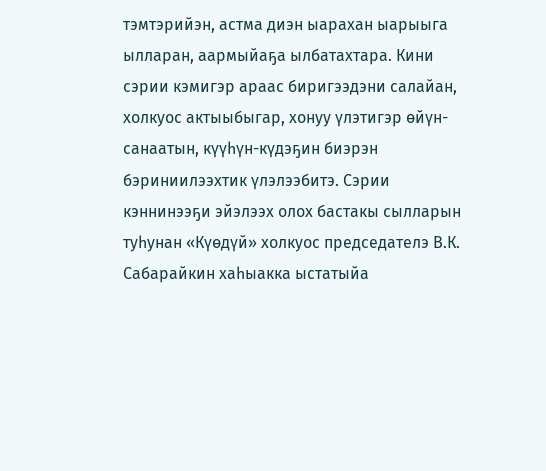тэмтэрийэн, астма диэн ыарахан ыарыыга ылларан, аармыйаҕа ылбатахтара. Кини сэрии кэмигэр араас биригээдэни салайан, холкуос актыыбыгар, хонуу үлэтигэр өйүн-санаатын, күүһүн-күдэҕин биэрэн бэриниилээхтик үлэлээбитэ. Сэрии кэннинээҕи эйэлээх олох бастакы сылларын туһунан «Күөдүй» холкуос председателэ В.К. Сабарайкин хаһыакка ыстатыйа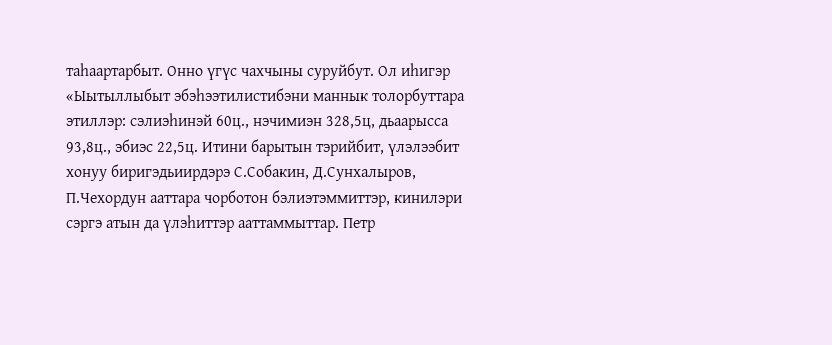таһаартарбыт. Онно үгүс чахчыны суруйбут. Ол иһигэр «Ыытыллыбыт эбэһээтилистибэни маннык толорбуттара этиллэр: сэлиэһинэй 60ц., нэчимиэн 328,5ц, дьаарысса 93,8ц., эбиэс 22,5ц. Итини барытын тэрийбит, үлэлээбит хонуу биригэдьиирдэрэ С.Собакин, Д.Сунхалыров, П.Чехордун ааттара чорботон бэлиэтэммиттэр, кинилэри сэргэ атын да үлэһиттэр ааттаммыттар. Петр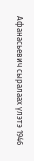Афанасьевич сыралаах үлэтэ 1946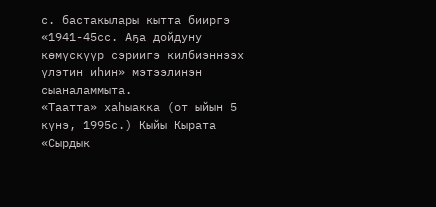с. бастакылары кытта бииргэ «1941-45сс. Аҕа дойдуну көмүскүүр сэриигэ килбиэннээх үлэтин иһин» мэтээлинэн сыаналаммыта.
«Таатта» хаһыакка (от ыйын 5 күнэ, 1995с.) Кыйы Кырата «Сырдык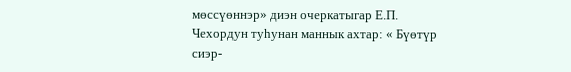мөссүөннэр» диэн очеркатыгар Е.П. Чехордун туһунан маннык ахтар: « Бүөтүр сиэр-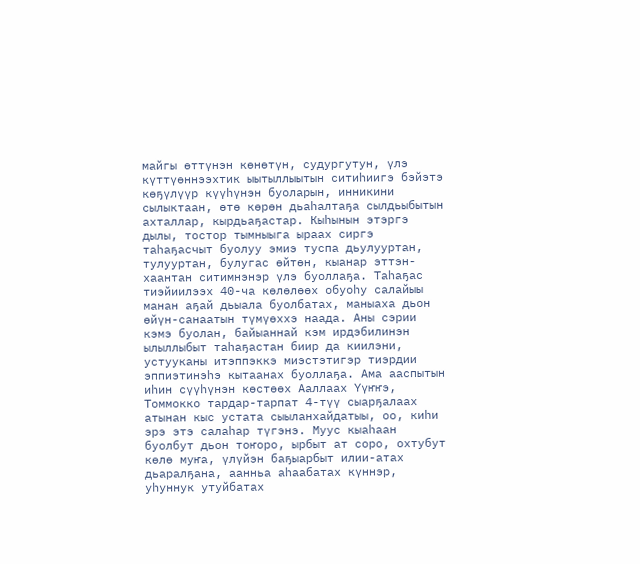майгы өттүнэн көнөтүн, судургутун, үлэ күттүөннээхтик ыытыллыытын ситиһиигэ бэйэтэ көҕүлүүр күүһүнэн буоларын, инникини сылыктаан, өтө көрөн дьаһалтаҕа сылдьыбытын ахталлар, кырдьаҕастар. Кыһынын этэргэ дылы, тостор тымныыга ыраах сиргэ таһаҕасчыт буолуу эмиэ туспа дьулууртан, тулууртан, булугас өйтөн, кыанар эттэн-хаантан ситимнэнэр үлэ буоллаҕа. Таһаҕас тиэйиилээх 40-ча көлөлөөх обуоһу салайыы манан аҕай дьыала буолбатах, маныаха дьон өйүн-санаатын түмүөххэ наада. Аны сэрии кэмэ буолан, байыаннай кэм ирдэбилинэн ылыллыбыт таһаҕастан биир да киилэни, устууканы итэппэккэ миэстэтигэр тиэрдии эппиэтинэһэ кытаанах буоллаҕа. Ама ааспытын иһин сүүһүнэн көстөөх Ааллаах Үүҥҥэ, Томмокко тардар-тарпат 4-түү сыарҕалаах атынан кыс устата сыыланхайдатыы, оо, киһи эрэ этэ салаһар түгэнэ. Муус кыаһаан буолбут дьон тоҥоро, ырбыт ат соро, охтубут көлө муҥа, үлүйэн баҕыарбыт илии-атах дьаралҕана, аанньа аһаабатах күннэр, уһуннук утуйбатах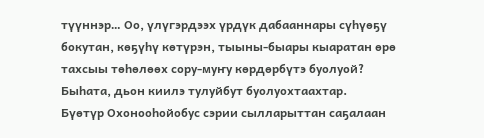түүннэр… Оо, үлүгэрдээх үрдүк дабааннары сүһүөҕү бокутан, көҕүһү көтүрэн, тыыны-быары кыаратан өрө тахсыы төһөлөөх сору-муҥу көрдөрбүтэ буолуой? Быһата, дьон киилэ тулуйбут буолуохтаахтар.
Бүөтүр Охонооһойобус сэрии сылларыттан саҕалаан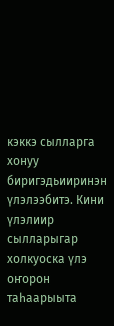кэккэ сылларга хонуу биригэдьииринэн үлэлээбитэ. Кини үлэлиир сылларыгар холкуоска үлэ оҥорон таһаарыыта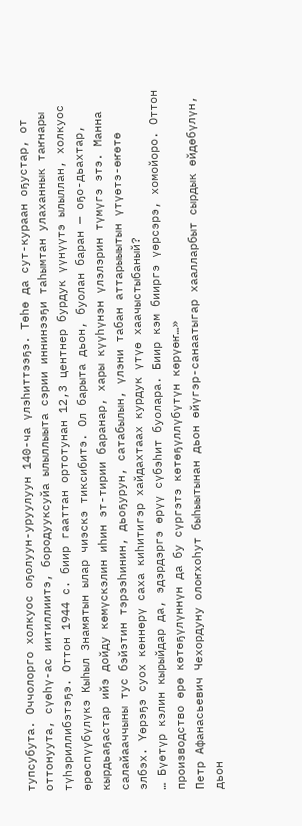тупсубута. Оччолорго холкуос оҕолуун-уруулуун 140-ча үлэһиттээҕэ. Төһө да сут-кураан оҕустар, от оттонуута, сүөһү-ас иитиллиитэ, бородууксуйа ылыллыыта сэрии иннинээҕи таһымтан улаханнык таҥнары түһэриллибэтэҕэ. Оттон 1944 с. биир гааттан ортотунан 12,3 центнер бурдук үүнүүтэ ылыллан, холкуос өрөспүүбүлүкэ Кыһыл Знамятын ылар чиэскэ тиксибитэ. Ол барыта дьон, буолан баран — oҕo-дьахтар, кырдьаҕастар ийэ дойду көмүскэлин иһин эт-тирии баранар, хары күүһүнэн үлэлэрин түмүгэ этэ. Манна салайааччыны тус бэйэтин тэрээһинин, дьоҕурун, сатабылын, үлэни табан аттарыыытын үтүөтэ-өҥөтө элбэх. Үөрэҕэ суох көннөрү саха киһитигэр хайдахтаах курдук үтүө хаачыстыбаный?
… Бүөтүр кэлин кырыйдар да, эдэрдэргэ өрүү сүбэһит буолара. Биир кэм бииргэ үөрсэрэ, хомойоро. Оттон производство өрө көтөҕүлүннүн да бу сүргэтэ көтөҕүллүбүтүн көрүөҥ…»
Петр Афанасьевич Чехордуну олоҥхоһут быһыытынан дьон өйүгэр-санаатыгар хаалларбыт сырдык өйдөбүлүн, дьон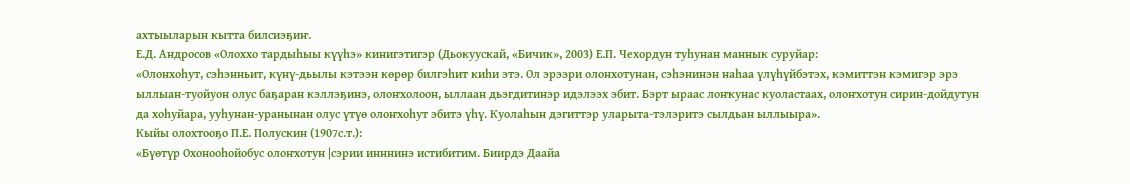ахтыыларын кытта билсиэҕиҥ.
Е.Д. Андросов «Олоххо тардыһыы күүһэ» кинигэтигэр (Дьокуускай, «Бичик», 2003) Е.П. Чехордун туһунан маннык суруйар:
«Олонхоһут, сэһэнньит, күнү-дьылы кэтээн көрөр билгэһит киһи этэ. Ол эрээри олонхотунан, сэһэнинэн наһаа үлүһүйбэтэх, кэмиттэн кэмигэр эрэ ыллыан-туойуон олус баҕаран кэллэҕинэ, олоҥхолоон, ыллаан дьэгдитинэр идэлээх эбит. Бэрт ыраас лоҥкунас куоластаах, олоҥхотун сирин-дойдутун да хоһуйара, ууһунан-уранынан олус үтүө олоҥхоһут эбитэ үһү. Куолаһын дэгиттэр уларыта-тэлэритэ сылдьан ыллыыра».
Кыйы олохтооҕо П.Е. Полускин (1907с.т.):
«Бүөтүр Охонооһойобус олоҥхотун |сэрии инннинэ истибитим. Биирдэ Даайа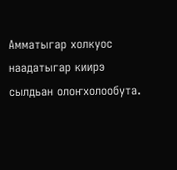Амматыгар холкуос наадатыгар киирэ сылдьан олоҥхолообута.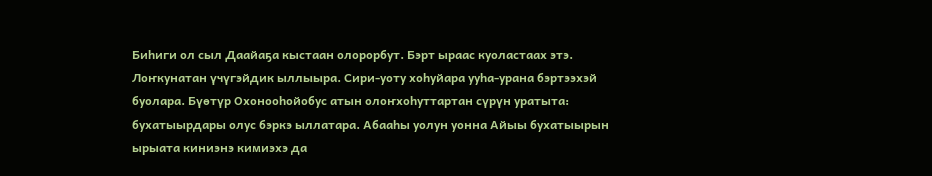Биһиги ол сыл Даайаҕа кыстаан олорорбут. Бэрт ыраас куоластаах этэ. Лоҥкунатан үчүгэйдик ыллыыра. Сири-уоту хоһуйара ууһа-урана бэртээхэй буолара. Бүөтүр Охонооһойобус атын олоҥхоһуттартан сүрүн уратыта: бухатыырдары олус бэркэ ыллатара. Абааһы уолун уонна Айыы бухатыырын ырыата киниэнэ кимиэхэ да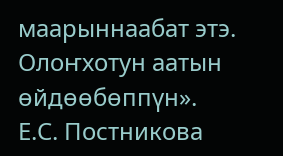маарыннаабат этэ. Олоҥхотун аатын өйдөөбөппүн».
Е.С. Постникова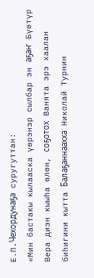Е.П.Чехордунаҕа суругуттан:
«Мин бастакы кылааска үөрэнэр сылбар эн аҕаҥ Бүөтүр Вера диэн кыыһа өлөн, соҕотох Ванята эрэ хаалан биһигини кытта Балаҕаннаахха Николай Турнин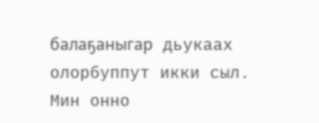балаҕаныгар дьукаах олорбуппут икки сыл. Мин онно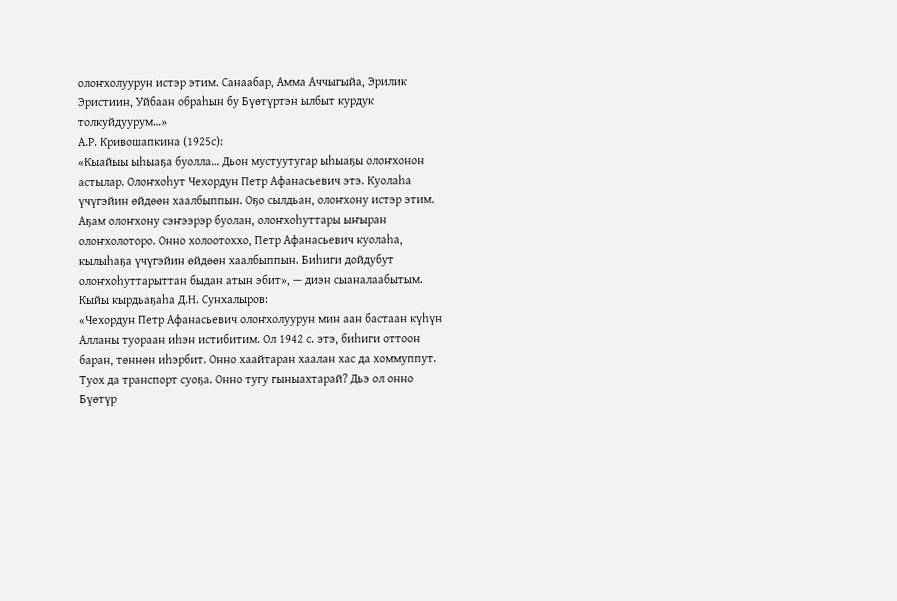олоҥхолуурун истэр этим. Санаабар, Амма Аччыгыйа, Эрилик Эристиин, Уйбаан обраһын бу Бүөтүртэн ылбыт курдук толкуйдуурум…»
А.Р. Кривошапкина (1925с):
«Кыайыы ыһыаҕа буолла… Дьон мустуутугар ыһыаҕы олоҥхонон астылар. Олоҥхоһут Чехордун Петр Афанасьевич этэ. Куолаһа үчүгэйин өйдөөн хаалбыппын. Оҕо сылдьан, олоҥхону истэр этим. Аҕам олоҥхону сэҥээрэр буолан, олоҥхоһуттары ыҥыран олоҥхолоторо. Онно холоотоххо, Петр Афанасьевич куолаһа, кылыһаҕа үчүгэйин өйдөөн хаалбыппын. Биһиги дойдубут олоҥхоһуттарыттан быдан атын эбит», — диэн сыаналаабытым.
Кыйы кырдьаҕаһа Д.Н. Сунхалыров:
«Чехордун Петр Афанасьевич олоҥхолуурун мин аан бастаан күһүн Алланы туораан иһэн истибитим. Ол 1942 с. этэ, биһиги оттоон баран, төннөн иһэрбит. Онно хаайтаран хаалан хас да хоммуппут. Туох да транспорт суоҕа. Онно тугу гыныахтарай? Дьэ ол онно Бүөтүр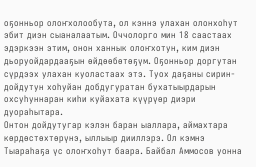оҕонньор олоҥхолообута, ол кэннэ улахан олонхоһут эбит диэн сыаналаатым. Оччолорго мин 18 саастаах эдэркээн этим, онон ханнык олоҥхотун, ким диэн дьоруойдардааҕын өйдөөбөтөҕүм. Оҕонньор доргутан сүрдээх улахан куоластаах этэ. Туох даҕаны сирин-дойдутун хоһуйан добдугуратан бухатыырдарын охсуһуннаран киһи куйахата күүрүөр диэри дуораһытара.
Онтон дойдутугар кэлэн баран ыаллара, аймахтара көрдөстөхтөрүнэ, ыллыыр дииллэрэ. Ол кэмнэ Тыараһаҕа үс олоҥхоһут баара. Байбал Аммосов уонна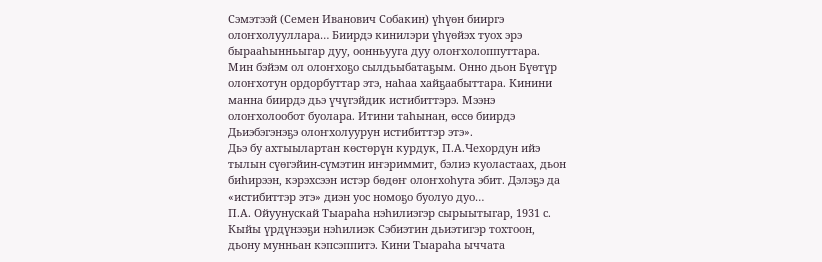Сэмэтээй (Семен Иванович Собакин) үһүөн бииргэ олоҥхолууллара… Биирдэ кинилэри үһүөйэх туох эрэ бырааһынньыгар дуу, оонньууга дуу олоҥхолоппуттара. Мин бэйэм ол олоҥхоҕо сылдьыбатаҕым. Онно дьон Бүөтүр олоҥхотун ордорбуттар этэ, наһаа хайҕаабыттара. Кинини манна биирдэ дьэ үчүгэйдик истибиттэрэ. Мээнэ олоҥхолообот буолара. Итини таһынан, өссө биирдэ Дьиэбэгэнэҕэ олоҥхолуурун истибиттэр этэ».
Дьэ бу ахтыылартан көстөрүн курдук, П.А.Чехордун ийэ тылын сүөгэйин-сүмэтин иҥэриммит, бэлиэ куоластаах, дьон биһирээн, кэрэхсээн истэр бөдөҥ олоҥхоһута эбит. Дэлэҕэ да «истибиттэр этэ» диэн уос номоҕо буолуо дуо…
П.А. Ойуунускай Тыараһа нэһилиэгэр сырыытыгар, 1931 с. Кыйы үрдүнээҕи нэһилиэк Сэбиэтин дьиэтигэр тохтоон, дьону мунньан кэпсэппитэ. Кини Тыараһа ыччата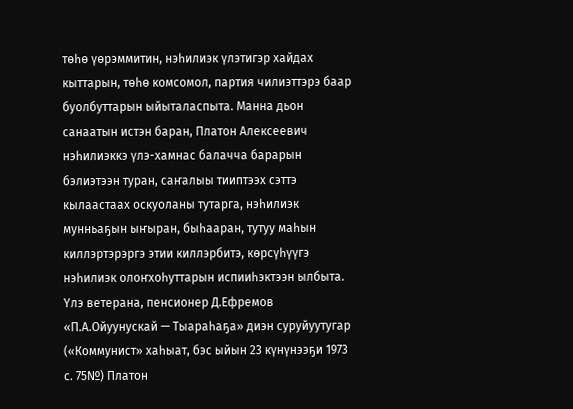төһө үөрэммитин, нэһилиэк үлэтигэр хайдах кыттарын, төһө комсомол, партия чилиэттэрэ баар буолбуттарын ыйыталаспыта. Манна дьон санаатын истэн баран, Платон Алексеевич нэһилиэккэ үлэ-хамнас балачча барарын бэлиэтээн туран, саҥалыы тииптээх сэттэ кылаастаах оскуоланы тутарга, нэһилиэк мунньаҕын ыҥыран, быһааран, тутуу маһын киллэртэрэргэ этии киллэрбитэ, көрсүһүүгэ нэһилиэк олоҥхоһуттарын испииһэктээн ылбыта.
Үлэ ветерана, пенсионер Д.Ефремов «П.А.Ойуунускай — Тыараһаҕа» диэн суруйуутугар («Коммунист» хаһыат, бэс ыйын 23 күнүнээҕи 1973 с. 75№) Платон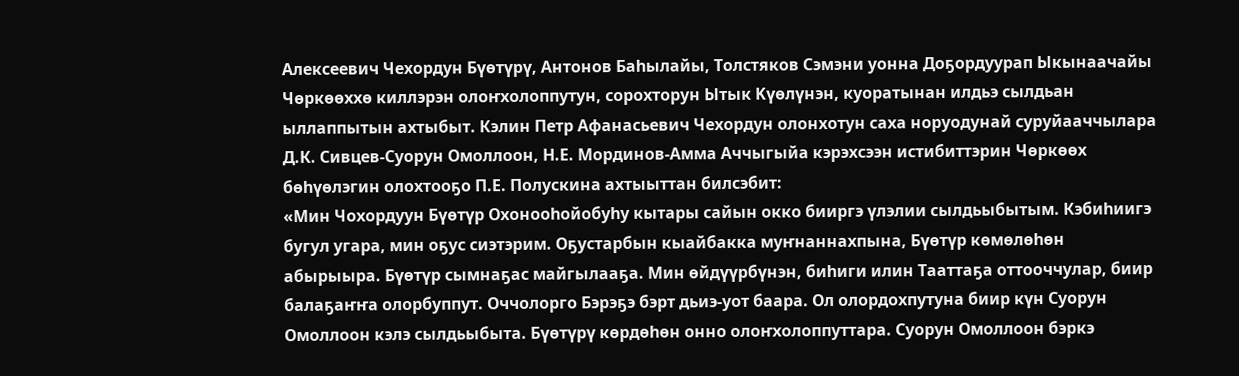Алексеевич Чехордун Бүөтүрү, Антонов Баһылайы, Толстяков Сэмэни уонна Доҕордуурап Ыкынаачайы Чөркөөххө киллэрэн олоҥхолоппутун, сорохторун Ытык Kүөлүнэн, куоратынан илдьэ сылдьан ыллаппытын ахтыбыт. Кэлин Петр Афанасьевич Чехордун олонхотун саха норуодунай суруйааччылара Д.К. Сивцев-Суорун Омоллоон, Н.Е. Мординов-Амма Аччыгыйа кэрэхсээн истибиттэрин Чөркөөх бөһүөлэгин олохтооҕо П.Е. Полускина ахтыыттан билсэбит:
«Мин Чохордуун Бүөтүр Охонооһойобуһу кытары сайын окко бииргэ үлэлии сылдьыбытым. Кэбиһиигэ бугул угара, мин оҕус сиэтэрим. Оҕустарбын кыайбакка муҥнаннахпына, Бүөтүр көмөлөһөн абырыыра. Бүөтүр сымнаҕас майгылааҕа. Мин өйдүүрбүнэн, биһиги илин Тааттаҕа оттооччулар, биир балаҕаҥҥа олорбуппут. Оччолорго Бэрэҕэ бэрт дьиэ-уот баара. Ол олордохпутуна биир күн Суорун Омоллоон кэлэ сылдьыбыта. Бүөтүрү көрдөһөн онно олоҥхолоппуттара. Суорун Омоллоон бэркэ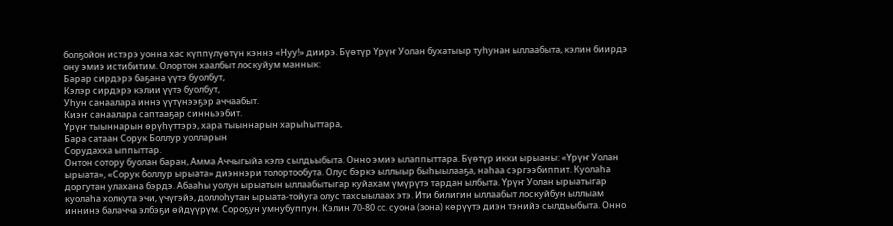болҕойон истэрэ уонна хас күппүлүөтүн кэннэ «Нуу!» диирэ. Бүөтүр Үрүҥ Уолан бухатыыр туһунан ыллаабыта, кэлин биирдэ ону эмиэ истибитим. Олортон хаалбыт лоскуйум маннык:
Барар сирдэрэ баҕана үүтэ буолбут,
Кэлэр сирдэрэ кэлии үүтэ буолбут,
Уһун санаалара иннэ үүтүнээҕэр аччаабыт.
Киэҥ санаалара саптааҕар синньээбит.
Үрүҥ тыыннарын өрүһүттэрэ, хара тыыннарын харыһыттара,
Бара сатаан Сорук Боллур уолларын
Сорудахха ыппыттар.
Онтон сотору буолан баран, Амма Аччыгыйа кэлэ сылдьыбыта. Онно эмиэ ылаппыттара. Бүөтүр икки ырыаны: «Үрүҥ Уолан ырыата», «Сорук боллур ырыата» диэннэри толортообута. Олус бэркэ ыллыыр быһыылааҕа, наһаа сэргээбиппит. Куолаһа доргутан улахана бэрдэ. Абааһы уолун ырыатын ыллаабытыгар куйахам үмүрүтэ тардан ылбыта. Үрүҥ Уолан ырыатыгар куолаһа холкута эчи, үчүгэйэ, доллоһутан ырыата-тойуга олус тахсыылаах этэ. Ити билигин ыллаабыт лоскуйбун ыллыам иннинэ балачча элбэҕи өйдүүрүм. Сороҕун умнубуппун. Кэлин 70-80 cc. суона (зона) көрүүтэ диэн тэнийэ сылдьыбыта. Онно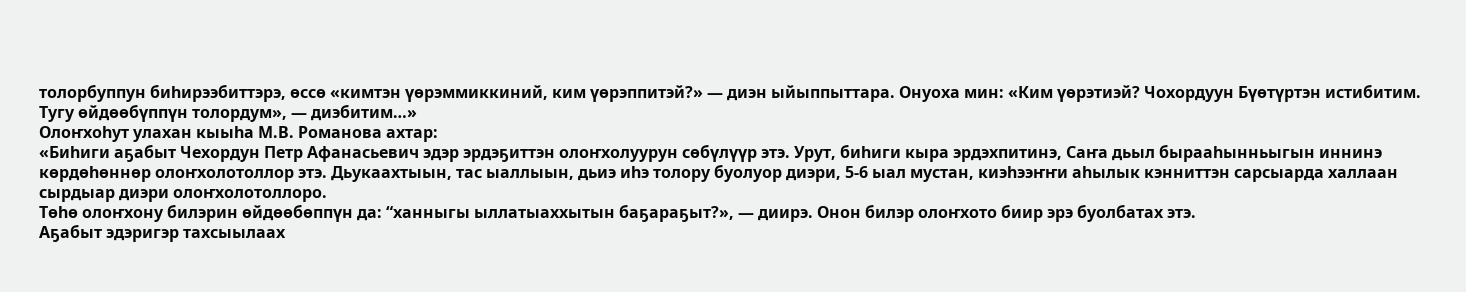толорбуппун биһирээбиттэрэ, өссө «кимтэн үөрэммиккиний, ким үөрэппитэй?» — диэн ыйыппыттара. Онуоха мин: «Ким үөрэтиэй? Чохордуун Бүөтүртэн истибитим. Тугу өйдөөбүппүн толордум», — диэбитим…»
Олоҥхоһут улахан кыыһа М.В. Романова ахтар:
«Биһиги аҕабыт Чехордун Петр Афанасьевич эдэр эрдэҕиттэн олоҥхолуурун сөбүлүүр этэ. Урут, биһиги кыра эрдэхпитинэ, Caҥа дьыл бырааһынньыгын иннинэ көрдөһөннөр олоҥхолотоллор этэ. Дьукаахтыын, тас ыаллыын, дьиэ иһэ толору буолуор диэри, 5-6 ыал мустан, киэһээҥҥи аһылык кэнниттэн сарсыарда халлаан сырдыар диэри олоҥхолотоллоро.
Төһө олоҥхону билэрин өйдөөбөппүн да: “ханныгы ыллатыаххытын баҕараҕыт?», — диирэ. Онон билэр олоҥхото биир эрэ буолбатах этэ.
Аҕабыт эдэригэр тахсыылаах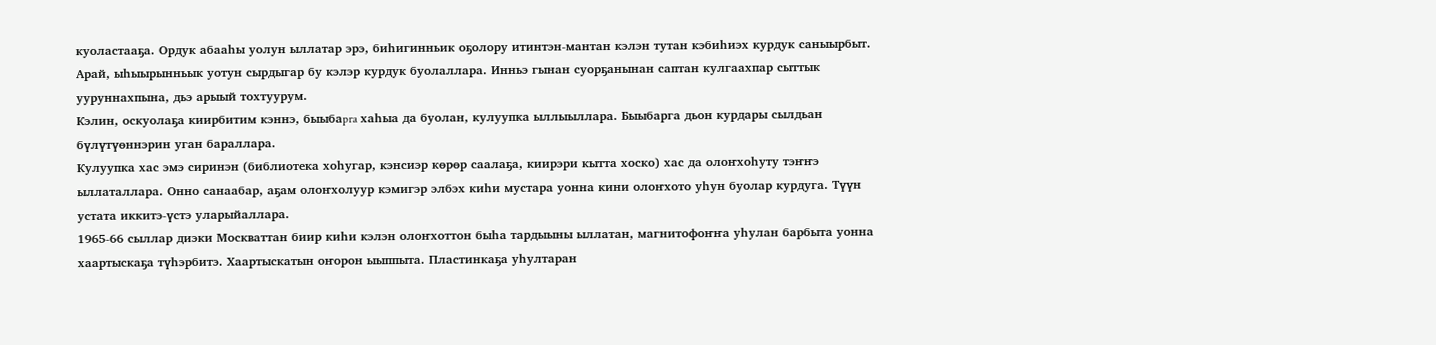куоластааҕа. Ордук абааһы уолун ыллатар эрэ, биһигинньик оҕолору итинтэн-мантан кэлэн тутан кэбиһиэх курдук саныырбыт. Арай, ыһыырынньык уотун сырдыгар бу кэлэр курдук буолаллара. Инньэ гынан суорҕанынан саптан кулгаахпар сыттык ууруннахпына, дьэ арыый тохтуурум.
Кэлин, оскуолаҕа киирбитим кэннэ, быыбаpra хаһыа да буолан, кулуупка ыллыыллара. Быыбарга дьон курдары сылдьан бүлүтүөннэрин уган бараллара.
Кулуупка хас эмэ сиринэн (библиотека хоһугар, кэнсиэр көрөр саалаҕа, киирэри кытта хоско) хас да олоҥхоһуту тэҥҥэ ыллаталлара. Онно санаабар, аҕам олоҥхолуур кэмигэр элбэх киһи мустара уонна кини олоҥхото уһун буолар курдуга. Түүн устата иккитэ-үстэ уларыйаллара.
1965-66 сыллар диэки Москваттан биир киһи кэлэн олоҥхоттон быһа тардыыны ыллатан, магнитофоҥҥа уһулан барбыта уонна хаартыскаҕа түһэрбитэ. Хаартыскатын оҥорон ыыппыта. Пластинкаҕа уһултаран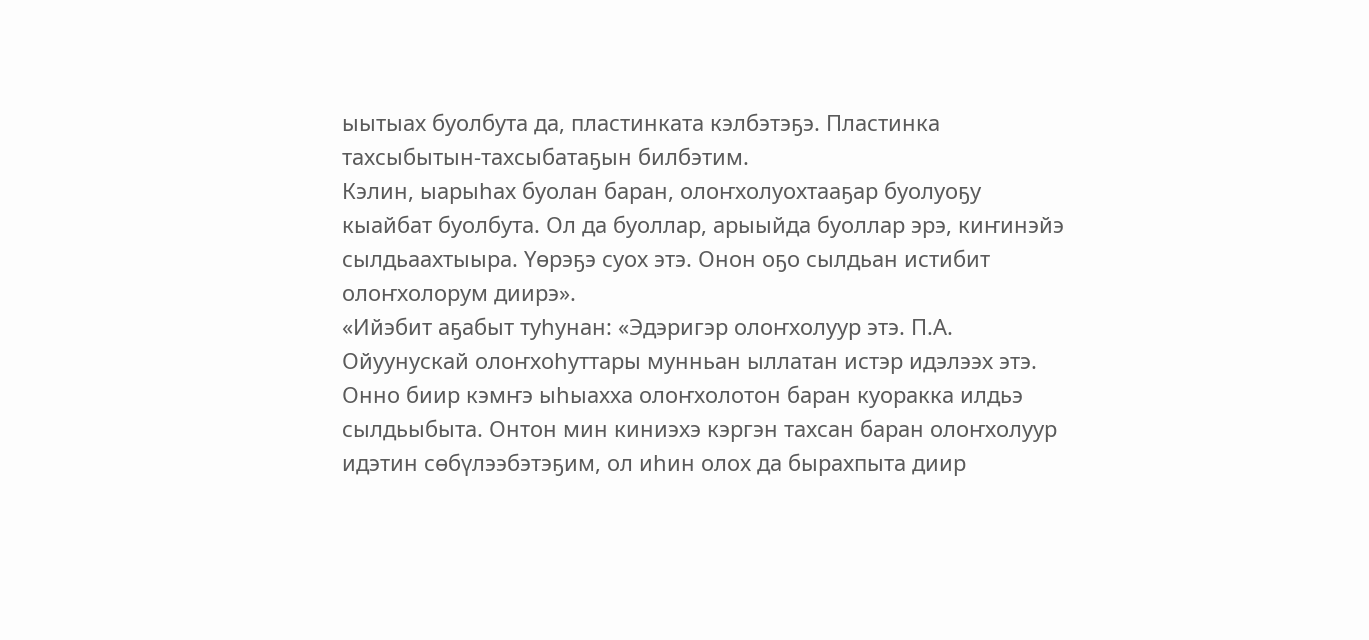ыытыах буолбута да, пластинката кэлбэтэҕэ. Пластинка тахсыбытын-тахсыбатаҕын билбэтим.
Кэлин, ыарыһах буолан баран, олоҥхолуохтааҕар буолуоҕу кыайбат буолбута. Ол да буоллар, арыыйда буоллар эрэ, киҥинэйэ сылдьаахтыыра. Үөрэҕэ суох этэ. Онон оҕо сылдьан истибит олоҥхолорум диирэ».
«Ийэбит аҕабыт туһунан: «Эдэригэр олоҥхолуур этэ. П.А. Ойуунускай олоҥхоһуттары мунньан ыллатан истэр идэлээх этэ. Онно биир кэмҥэ ыһыахха олоҥхолотон баран куоракка илдьэ сылдьыбыта. Онтон мин киниэхэ кэргэн тахсан баран олоҥхолуур идэтин сөбүлээбэтэҕим, ол иһин олох да бырахпыта диир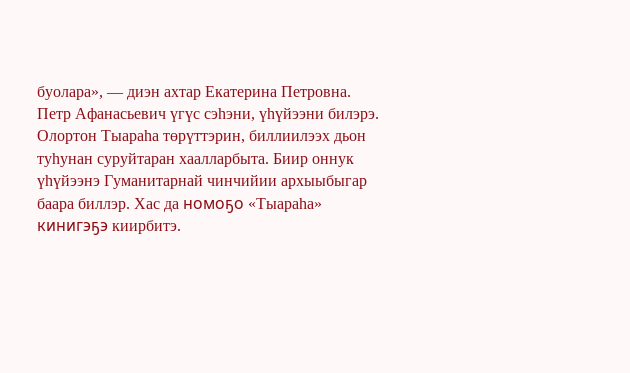буолара», — диэн ахтар Екатерина Петровна.
Петр Афанасьевич үгүс сэһэни, үһүйээни билэрэ. Олортон Тыараһа төрүттэрин, биллиилээх дьон туһунан суруйтаран хаалларбыта. Биир оннук үһүйээнэ Гуманитарнай чинчийии архыыбыгар баара биллэр. Хас да номоҕо «Тыараһа» кинигэҕэ киирбитэ.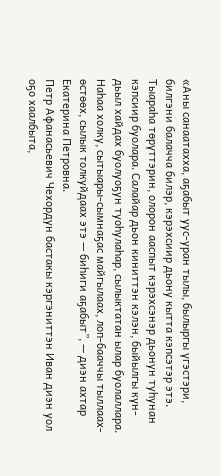«Аны санаатахха, аҕабыт уус-уран тылы, былыргы үгэстэри, билгэни балачча билэр, кэрэхсиир дьону кытта кэпсэтэр этэ. Тыараһа төрүттэрин, олорон ааспыт кэрэхсэнэр дьонун туһунан кэпсиир буолара. Салайар дьон киниттэн кэлэн, быйылгы күн-дьыл хайдах буолуоҕун туоһулаһар, сылыктатан ылар буолаллара. Наһаа холку, сытыары-сымнаҕас майгылаах, лоп-бааччы тыллаах-өстөөх, сылык толкуйдаах этэ — биһиги аҕабыт”, — диэн ахтар Екатерина Петровна.
Петр Афанасьевич Чехордун бастакы кэргэниттэн Иван диэн уол оҕо хаалбыта,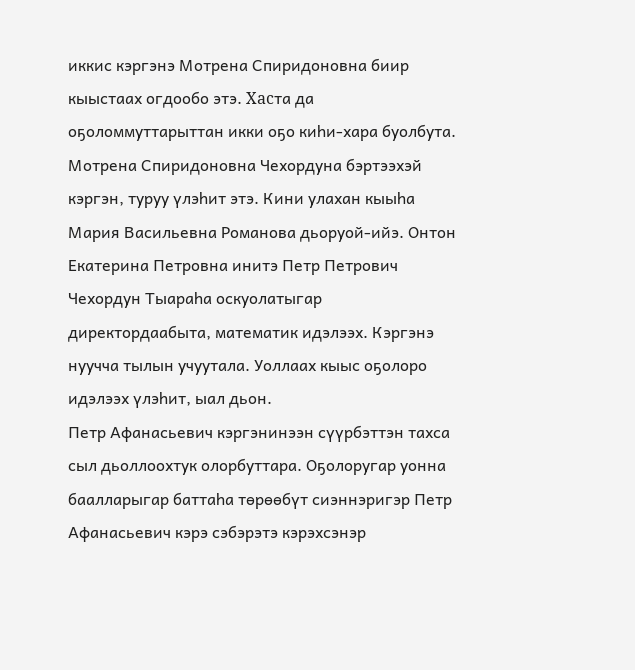иккис кэргэнэ Мотрена Спиридоновна биир кыыстаах огдообо этэ. Xacтa да оҕоломмуттарыттан икки оҕо киһи-хара буолбута. Мотрена Спиридоновна Чехордуна бэртээхэй кэргэн, туруу үлэһит этэ. Кини улахан кыыһа Мария Васильевна Романова дьоруой-ийэ. Онтон Екатерина Петровна инитэ Петр Петрович Чехордун Тыараһа оскуолатыгар директордаабыта, математик идэлээх. Кэргэнэ нуучча тылын учуутала. Уоллаах кыыс оҕолоро идэлээх үлэһит, ыал дьон.
Петр Афанасьевич кэргэнинээн сүүрбэттэн тахса сыл дьоллоохтук олорбуттара. Оҕолоругар уонна баалларыгар баттаһа төрөөбүт сиэннэригэр Петр Афанасьевич кэрэ сэбэрэтэ кэрэхсэнэр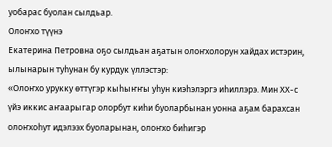уобарас буолан сылдьар.
Олоҥхо түүнэ
Екатерина Петровна оҕо сылдьан аҕатын олоҥхолорун хайдах истэрин, ылынарын туһунан бу курдук үллэстэр:
«Олоҥхо урукку өттүгэр кыһыҥҥы уһун киэһэлэргэ иһиллэрэ. Мин ХХ-с үйэ иккис аҥаарыгар олорбут киһи буоларбынан уонна аҕам барахсан олоҥхоһут идэлээх буоларынан, олоҥхо биһигэр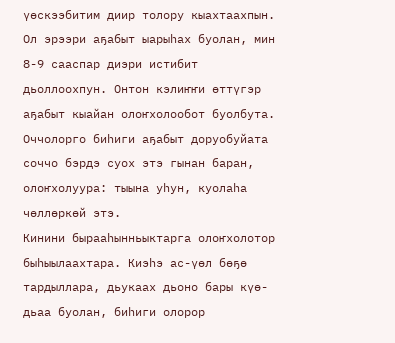үөскээбитим диир толору кыахтаахпын. Ол эрээри аҕабыт ыарыһах буолан, мин 8-9 сааспар диэри истибит дьоллоохпун. Онтон кэлиҥҥи өттүгэр аҕабыт кыайан олоҥхолообот буолбута.
Оччолорго биһиги аҕабыт доруобуйата соччо бэрдэ суох этэ гынан баран, олоҥхолуура: тыына уһун, куолаһа чөллөркөй этэ.
Кинини бырааһынньыктарга олоҥхолотор быһыылаахтара. Киэһэ ас-үөл бөҕө тардыллара, дьукаах дьоно бары күө-дьаа буолан, биһиги олорор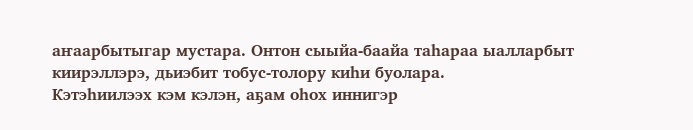аҥаарбытыгар мустара. Онтон сыыйа-баайа таһараа ыалларбыт киирэллэрэ, дьиэбит тобус-толору киһи буолара.
Кэтэһиилээх кэм кэлэн, аҕам оһох иннигэр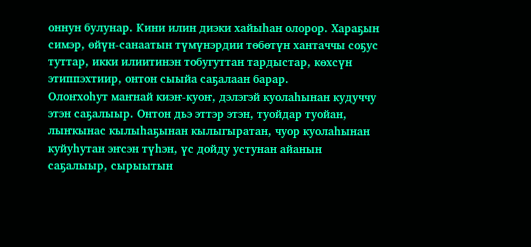оннун булунар. Кини илин диэки хайыһан олорор. Хараҕын симэр, өйүн-санаатын түмүнэрдии төбөтүн хантаччы соҕус туттар, икки илиитинэн тобугуттан тардыстар, көхсүн этиппэхтиир, онтон сыыйа саҕалаан барар.
Олоҥхоһут маҥнай киэҥ-куоҥ, дэлэгэй куолаһынан кудуччу этэн саҕалыыр. Онтон дьэ эттэр этэн, туойдар туойан, лыҥкынас кылыһаҕынан кылыгыратан, чуор куолаһынан куйуһутан эҥсэн түһэн, үс дойду устунан айанын саҕалыыр, сырыытын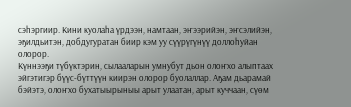сэһэргиир. Кини куолаһа үрдээн, намтаан, эҥээрийэн, эҥсэлийэн, эҕилдьитэн, добдугуратан биир кэм уу сүүрүгүнүү доллоһуйан олорор.
Күннээҕи түбүктэрин, сылааларын умнубут дьон олоҥхо алыптаах эйгэтигэр бүүс-бүттүүн киирэн олорор буолаллар. Аҕам дьарамай бэйэтэ, олоҥхо бухатыырыныы арыт улаатан, арыт куччаан, сүөм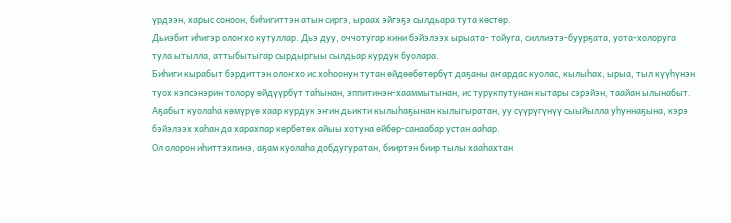үрдээн, харыс соноон, биһигиттэн атын сиргэ, ыраах эйгэҕэ сылдьара тута көстөр.
Дьиэбит иһигэр олоҥхо кутуллар. Дьэ дуу, оччотугар кини бэйэлээх ырыата- тойуга, силлиэтэ-буурҕата, уота-холоруга тула ытылла, аттыбытыгар сырдыргыы сылдьар курдук буолара.
Биһиги кырабыт бэрдиттэн олоҥхо ис хоһоонун тутан өйдөөбөтөрбүт даҕаны аҥардас куолас, кылыһах, ырыа, тыл күүһүнэн туох кэпсэнэрин толору өйдүүрбүт таһынан, эппитинэн-хааммытынан, ис турукпутунан кытары сэрэйэн, таайан ылынабыт.
Аҕабыт куолаһа көмүрүө хаар курдук эҥин дьикти кылыһаҕынан кылыгыратан, уу сүүрүгүнүү сыыйылла уһуннаҕына, кэрэ бэйэлээх хаһан да харахпар көрбөтөх айыы хотуна өйбөр-санаабар устан ааһар.
Ол олорон иһиттэхпинэ, аҕам куолаһа добдугуратан, бииртэн биир тылы хааһахтан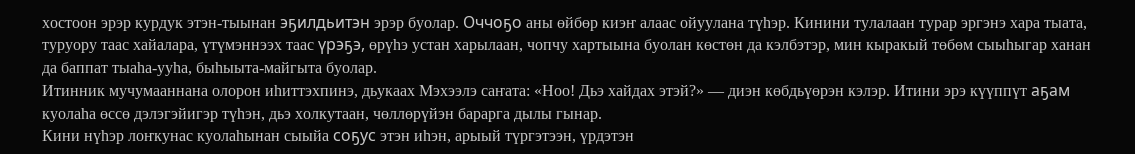хостоон эрэр курдук этэн-тыынан эҕилдьитэн эрэр буолар. Оччоҕо аны өйбөр киэҥ алаас ойуулана түһэр. Кинини тулалаан турар эргэнэ хара тыата, туруору таас хайалара, үтүмэннээх таас үрэҕэ, өрүһэ устан харылаан, чопчу хартыына буолан көстөн да кэлбэтэр, мин кыракый төбөм сыыһыгар ханан да баппат тыаһа-ууһа, быһыыта-майгыта буолар.
Итинник мучумааннана олорон иһиттэхпинэ, дьукаах Мэхээлэ саҥата: «Ноо! Дьэ хайдах этэй?» — диэн көбдьүөрэн кэлэр. Итини эрэ күүппүт аҕам куолаһа өссө дэлэгэйигэр түһэн, дьэ холкутаан, чөллөрүйэн барарга дылы гынар.
Кини нүһэр лоҥкунас куолаһынан сыыйа соҕус этэн иһэн, арыый түргэтээн, үрдэтэн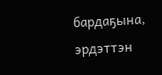бардаҕына, эрдэттэн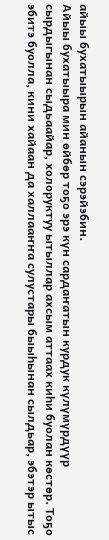айыы бухатыырын айанын сэрэйэбин.
Айыы бухатыыра мин өйбөр тоҕо эрэ күн сардаҥатын курдук күлүмүрдүүр сырдыгынан сыдьаайар, холоруктуу ытыллар ахсым аттаах киһи буолан көстөр. Toҕo эбитэ буолла, кини хайаан да халлааҥҥа сулустары быыһынан сылдьар, эбэтэр ытыс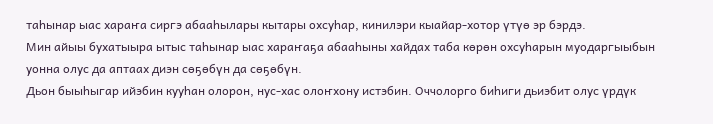таһынар ыас хараҥа сиргэ абааһылары кытары охсуһар, кинилэри кыайар-хотор үтүө эр бэрдэ.
Мин айыы бухатыыра ытыс таһынар ыас хараҥаҕа абааһыны хайдах таба көрөн охсуһарын муодаргыыбын уонна олус да аптаах диэн сөҕөбүн да сөҕөбүн.
Дьон быыһыгар ийэбин кууһан олорон, нус-хас олоҥхону истэбин. Оччолорго биһиги дьиэбит олус үрдүк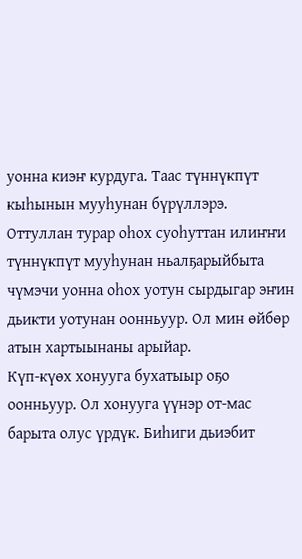уонна киэҥ курдуга. Таас түннүкпүт кыһынын мууһунан бүрүллэрэ. Оттуллан турар оһох суоһуттан илиҥҥи түннүкпүт мууһунан ньалҕарыйбыта чүмэчи уонна оһох уотун сырдыгар эҥин дьикти уотунан оонньуур. Ол мин өйбөр атын хартыынаны арыйар.
Күп-күөх хонууга бухатыыр оҕо оонньуур. Ол хонууга үүнэр от-мас барыта олус үрдүк. Биһиги дьиэбит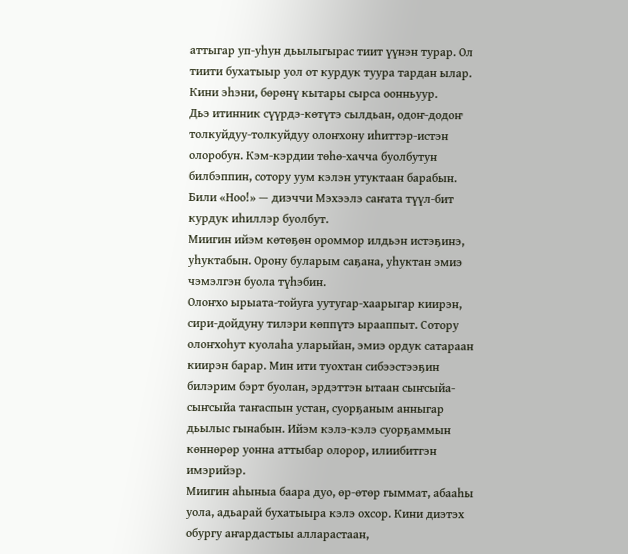аттыгар уп-уһун дьылыгырас тиит үүнэн турар. Ол тиити бухатыыр уол от курдук туура тардан ылар. Кини эһэни, бөрөнү кытары сырса оонньуур.
Дьэ итинник сүүрдэ-көтүтэ сылдьан, одоҥ-додоҥ толкуйдуу-толкуйдуу олоҥхону иһиттэр-истэн олоробун. Кэм-кэрдии төһө-хачча буолбутун билбэппин, сотору уум кэлэн утуктаан барабын. Били «Ноо!» — диэччи Мэхээлэ саҥата түүл-бит курдук иһиллэр буолбут.
Миигин ийэм көтөҕөн ороммор илдьэн истэҕинэ, уһуктабын. Орону буларым саҕана, уһуктан эмиэ чэмэлгэн буола түһэбин.
Олоҥхо ырыата-тойуга уутугар-хаарыгар киирэн, сири-дойдуну тилэри көппүтэ ырааппыт. Сотору олоҥхоһут куолаһа уларыйан, эмиэ ордук сатараан киирэн барар. Мин ити туохтан сибээстээҕин билэрим бэрт буолан, эрдэттэн ытаан сыҥсыйа-сыҥсыйа таҥаспын устан, суорҕаным анныгар дьылыс гынабын. Ийэм кэлэ-кэлэ суорҕаммын көннөрөр уонна аттыбар олорор, илиибитгэн имэрийэр.
Миигин аһыныа баара дуо, өр-өтөр гыммат, абааһы уола, адьарай бухатыыра кэлэ охсор. Кини диэтэх обургу аҥардастыы алларастаан,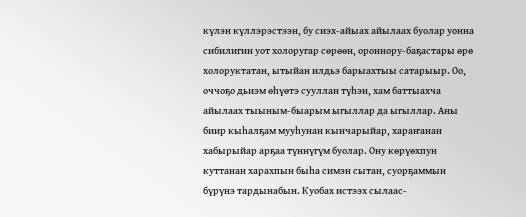күлэн күллэрэстээн, бу сиэх-айыах айылаах буолар уонна сибилигин уот холоругар сөрөөн, ороннору-баҕастары өрө холоруктатан, ытыйан илдьэ барыахтыы сатарыыр. Оо, оччоҕо дьиэм өһүөтэ сууллан түһэн, хам баттыахча айылаах тыыным-быарым ыгыллар да ыгыллар. Аны биир кыһалҕам мууһунан кынчарыйар, хараҥанан хабырыйар арҕаа түннүгүм буолар. Ону көрүөхпун куттанан харахпын быһа симэн сытан, суорҕаммын бүрүнэ тардынабын. Куобах истээх сылаас-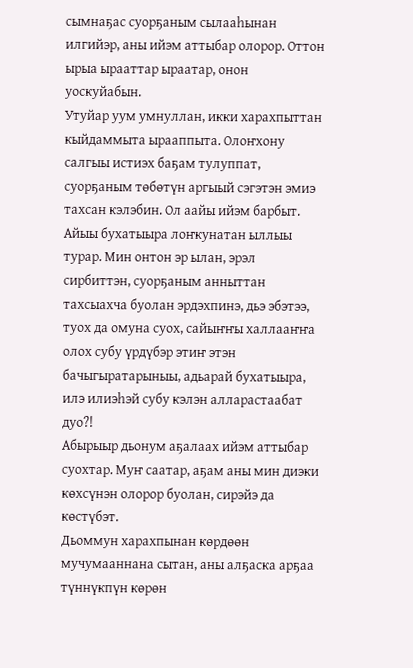сымнаҕас суорҕаным сылааһынан илгийэр, аны ийэм аттыбар олорор. Оттон ырыа ырааттар ыраатар, онон уоскуйабын.
Утуйар уум умнуллан, икки харахпыттан кыйдаммыта ырааппыта. Олоҥхону салгыы истиэх баҕам тулуппат, суорҕаным төбөтүн аргыый сэгэтэн эмиэ тахсан кэлэбин. Ол аайы ийэм барбыт. Айыы бухатыыра лоҥкунатан ыллыы турар. Мин онтон эр ылан, эрэл сирбиттэн, суорҕаным анныттан тахсыахча буолан эрдэхпинэ, дьэ эбэтээ, туох да омуна суох, сайыҥҥы халлааҥҥа олох субу үрдүбэр этиҥ этэн бачыгыратарыныы, адьарай бухатыыра, илэ илиэһэй субу кэлэн алларастаабат дуо?!
Абырыыр дьонум аҕалаах ийэм аттыбар суохтар. Муҥ саатар, аҕам аны мин диэки көхсүнэн олорор буолан, сирэйэ да көстүбэт.
Дьоммун харахпынан көрдөөн мучумааннана сытан, аны алҕаска арҕаа түннүкпүн көрөн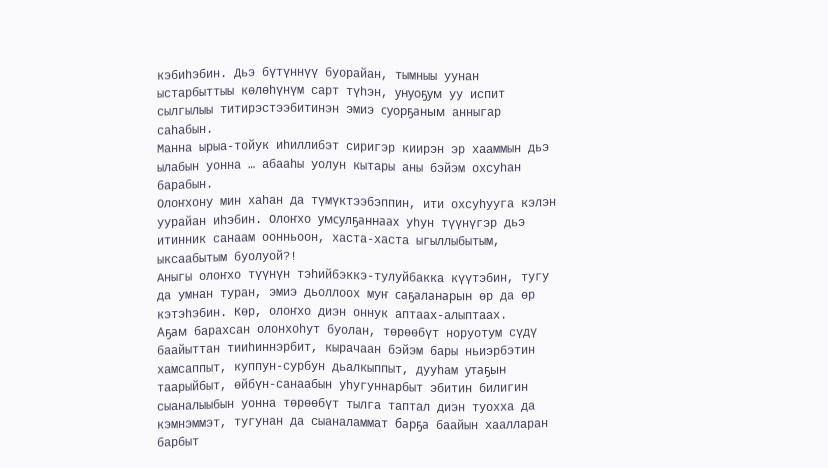кэбиһэбин. Дьэ бүтүннүү буорайан, тымныы уунан ыстарбыттыы көлөһүнүм сарт түһэн, унуоҕум уу испит сылгылыы титирэстээбитинэн эмиэ суорҕаным анныгар саһабын.
Манна ырыа-тойук иһиллибэт сиригэр киирэн эр хааммын дьэ ылабын уонна … абааһы уолун кытары аны бэйэм охсуһан барабын.
Олоҥхону мин хаһан да түмүктээбэппин, ити охсуһууга кэлэн уурайан иһэбин. Олоҥхо умсулҕаннаах уһун түүнүгэр дьэ итинник санаам оонньоон, хаста-хаста ыгыллыбытым, ыксаабытым буолуой?!
Аныгы олоҥхо түүнүн тэһийбэккэ-тулуйбакка күүтэбин, тугу да умнан туран, эмиэ дьоллоох муҥ саҕаланарын өр да өр кэтэһэбин. Көр, олоҥхо диэн оннук аптаах-алыптаах.
Аҕам барахсан олонхоһут буолан, төрөөбүт норуотум сүдү баайыттан тииһиннэрбит, кырачаан бэйэм бары ньиэрбэтин хамсаппыт, куппун-сурбун дьалкыппыт, дууһам утаҕын таарыйбыт, өйбүн-санаабын уһугуннарбыт эбитин билигин сыаналыыбын уонна төрөөбүт тылга таптал диэн туохха да кэмнэммэт, тугунан да сыаналаммат барҕа баайын хаалларан барбыт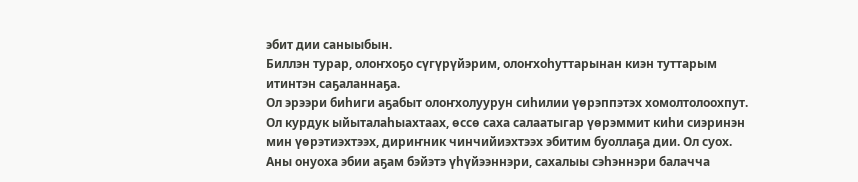эбит дии саныыбын.
Биллэн турар, олоҥхоҕо сүгүрүйэрим, олоҥхоһуттарынан киэн туттарым итинтэн саҕаланнаҕа.
Ол эрээри биһиги аҕабыт олоҥхолуурун сиһилии үөрэппэтэх хомолтолоохпут. Ол курдук ыйыталаһыахтаах, өссө саха салаатыгар үөрэммит киһи сиэринэн мин үөрэтиэхтээх, дириҥник чинчийиэхтээх эбитим буоллаҕа дии. Ол суох. Аны онуоха эбии аҕам бэйэтэ үһүйээннэри, сахалыы сэһэннэри балачча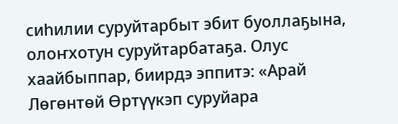сиһилии суруйтарбыт эбит буоллаҕына, олоҥхотун суруйтарбатаҕа. Олус хаайбыппар, биирдэ эппитэ: «Арай Лөгөнтөй Өртүүкэп суруйара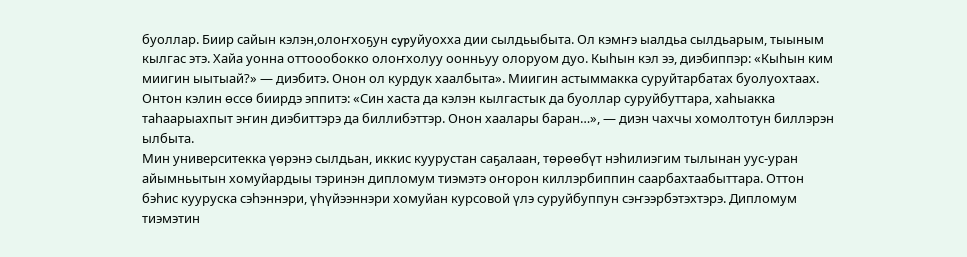буоллар. Биир сайын кэлэн,олоҥхоҕун cypуйуохха дии сылдьыбыта. Ол кэмҥэ ыалдьа сылдьарым, тыыным кылгас этэ. Xaйa уонна оттоообокко олоҥхолуу оонньуу олоруом дуо. Кыһын кэл ээ, диэбиппэр: «Кыһын ким миигин ыытыай?» — диэбитэ. Онон ол курдук хаалбыта». Миигин астыммакка суруйтарбатах буолуохтаах. Онтон кэлин өссө биирдэ эппитэ: «Син хаста да кэлэн кылгастык да буоллар суруйбуттара, хаһыакка таһаарыахпыт эҥин диэбиттэрэ да биллибэттэр. Онон хаалары баран…», — диэн чахчы хомолтотун биллэрэн ылбыта.
Мин университекка үөрэнэ сылдьан, иккис куурустан саҕалаан, төрөөбүт нэһилиэгим тылынан уус-уран айымньытын хомуйардыы тэринэн дипломум тиэмэтэ оҥорон киллэрбиппин саарбахтаабыттара. Оттон бэһис кууруска сэһэннэри, үһүйээннэри хомуйан курсовой үлэ суруйбуппун сэҥээрбэтэхтэрэ. Дипломум тиэмэтин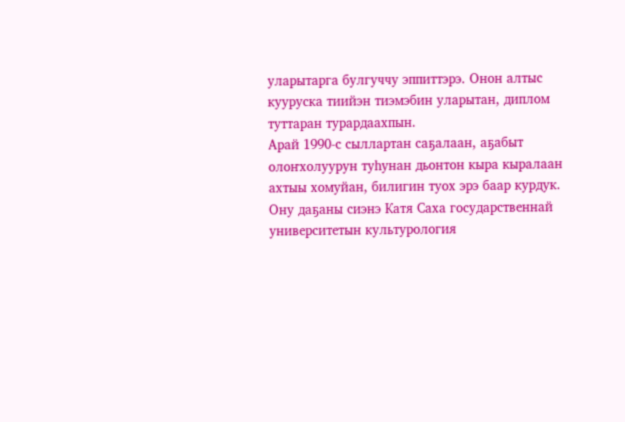уларытарга булгуччу эппиттэрэ. Онон алтыс кууруска тиийэн тиэмэбин уларытан, диплом туттаран турардаахпын.
Арай 1990-с сыллартан саҕалаан, аҕабыт олоҥхолуурун туһунан дьонтон кыра кыралаан ахтыы хомуйан, билигин туох эрэ баар курдук. Ону даҕаны сиэнэ Катя Саха государственнай университетын культурология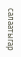салаатыгар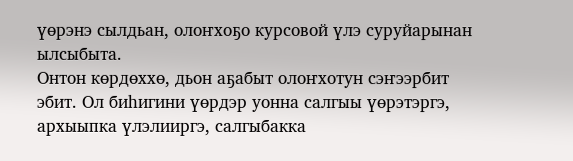үөрэнэ сылдьан, олоҥхоҕо курсовой үлэ суруйарынан ылсыбыта.
Онтон көрдөххө, дьон аҕабыт олоҥхотун сэҥээрбит эбит. Ол биһигини үөрдэр уонна салгыы үөрэтэргэ, архыыпка үлэлииргэ, салгыбакка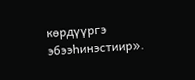көрдүүргэ эбээһинэстиир».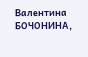Валентина БОЧОНИНА,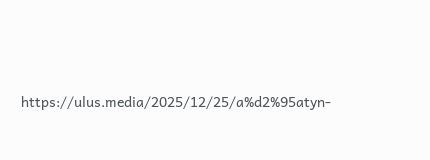https://ulus.media/2025/12/25/a%d2%95atyn-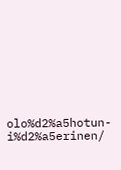olo%d2%a5hotun-i%d2%a5erinen/